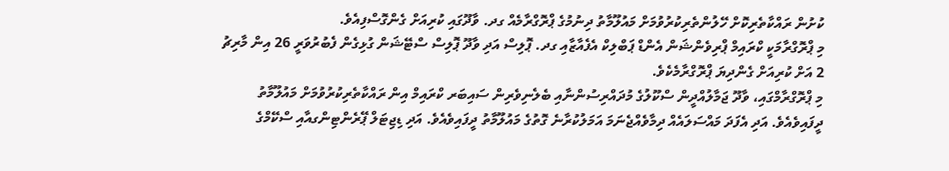ކުށުން ރައްކާތެރިކޮށް ހޭލުންތެރިކުރުވުމަށް މައުލޫމާތު ދިނުމުގެ ޕްރޮގްރާމެއް ގދ. ވާދޫގައި ކުރިއަށް ގެންގޮސްފިއެވެ.
މި ޕްރޮގްރާމަކީ ކްރައިމް ޕްރިވެންޝަން އެންޑް ޕަބްލިކް އެފެއާޒާއި ގދ. ޕޮލިސް އަދި ވާދޫ ޕޮލިސް ސްޓޭޝަން ގުޅިގެން ފެބުރުވަރީ 26 އިން މާރިޗު 2 އަށް ކުރިއަށް ގެންދިޔަ ޕްރޮގްރާމެކެވެ.
މި ޕްރޮގްރާމްގައި، ވާދޫ ޖަމާލުއްދީން ސްކޫލުގެ މުދައްރިސުންނާއި ބެލެނިވެރިން ސައިބަރ ކްރައިމް އިން ރައްކާތެރިކުރުވުމަށް މައުލޫމާތު ދީފައިވެއެވެ. އަދި އެފަދަ މައްސަލައެއް ދިމާވެއްޖެނަމަ އަމަލުކުރާނެ ގޮތުގެ މައުލޫމާތު ދީފައިވެއެވެ. އަދި ޑިޖިޓަލް ޕޭރެންޓިންގއާއި ސްކޭމްގެ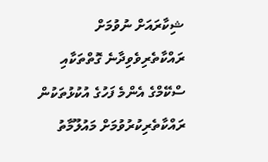ޝިކާރައަށް ނުވުމަށް ރައްކާތެރިވެވިދާނެ ގޮތްތަކާއި ސްކޭމްގެ އެންމެ ފަހުގެ އުކުޅުތަކުން ރައްކާތެރިކުރުވުމަށް މައުލޫމާތު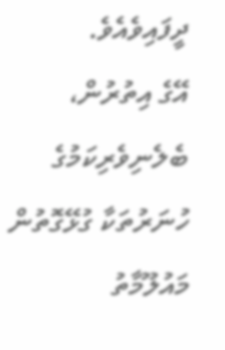ދީފައިވެއެވެ.
އޭގެ އިތުރުން، ބެލެނިވެރިކަމުގެ ހުނަރުތަކާ ގުޅޭގޮތުން މައުލޫމާތު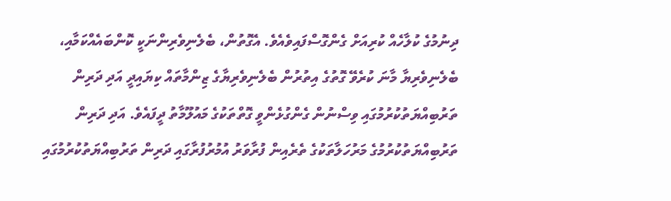ދިނުމުގެ ކުލާހެއް ކުރިއަށް ގެންގޮސްފައިވެއެވެ. އެގޮތުން، ބެލެނިވެރިންނަކީ ކޮންބައެއްކަމާއި، ބެލެނިވެރިޔާ މާނަ ކުރެވޭ ގޮތުގެ އިތުރުން ބެލެނިވެރިޔާގެ ޒިންމާތައް ކިޔައިދީ އަދި ދަރިން ތަރުބިއްޔަތުކުރުމުގައި ވިސްނުން ގެންގުޅެންވީ ގޮތްތަކުގެ މައުލޫމާތު ދީފައެވެ. އަދި ދަރިން ތަރުބިއްޔަތުކުރުމުގެ މަރުހަލާތަކުގެ ތެރެއިން ފުރާވަރު އުމުރުފުރާގައި ދަރިން ތަރުބިއްޔަތުކުރުމުގައި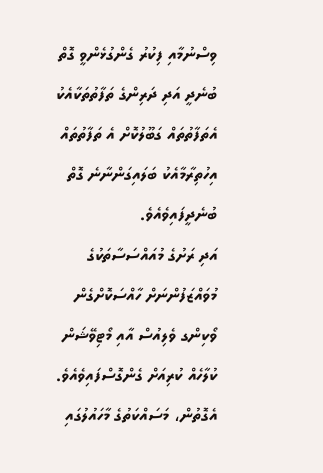ވިސްނުމާއި ފިކުރު ގެންގުޅެންވީ ގޮތް ބުނެދީ އަދި ދަރިންގެ ތަފާތުތަކާއެކު އެތަފާތުތައް ގަބޫލުކޮށް އެ ތަފާތުތައް އިހުތިރާމާއެކު ބަލައިގަންނާނެ ގޮތް ބުނެދީފައިވެއެވެ.
އަދި ރަށުގެ މުއައްސަސާތަކުގެ މުވައްޒަފުންނަށް ހާއްސަކޮށްގެން ވޯކިންގ ވެލިއުސް އާއި މޯޓިވޭޝަން ކުލާހެއް ކުރިއަށް ގެންގޮސްފައިވެއެވެ. އެގޮތުން، މަސައްކަތުގެ މާހައުލުގައި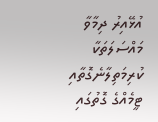އުޅޭއިރު ދިމާވާ މައްސަލަތަކާ ކުރިމަތިލާނެގޮތާއި ޓީމެއްގެ ގޮތުގައި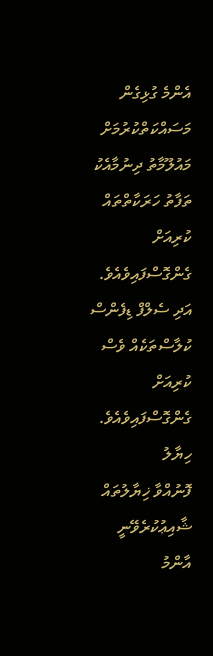އެންމެ ގުޅިގެން މަސައްކަތްކުރުމަށް މައުލޫމާތު ދިނުމާއެކު ތަފާތު ހަރަކާތްތައް ކުރިއަށް ގެންގޮސްފައިވެއެވެ. އަދި ސެލްފް ޑިފެންސް ކުލާސްތަކެއް ވެސް ކުރިއަށް ގެންގޮސްފައިވެއެވެ.
ހިޔާލު
ފޮނުއްވާ ޚިޔާލުތައް ޝާއިޢުކުރެވޭނީ އާންމު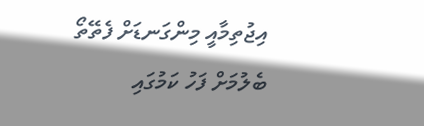އިޖުތިމާއީ މިންގަނޑަށް ފެތޭތޯ ބެލުމަށް ފަހު ކަމުގައި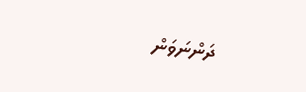ދަންނަވަން